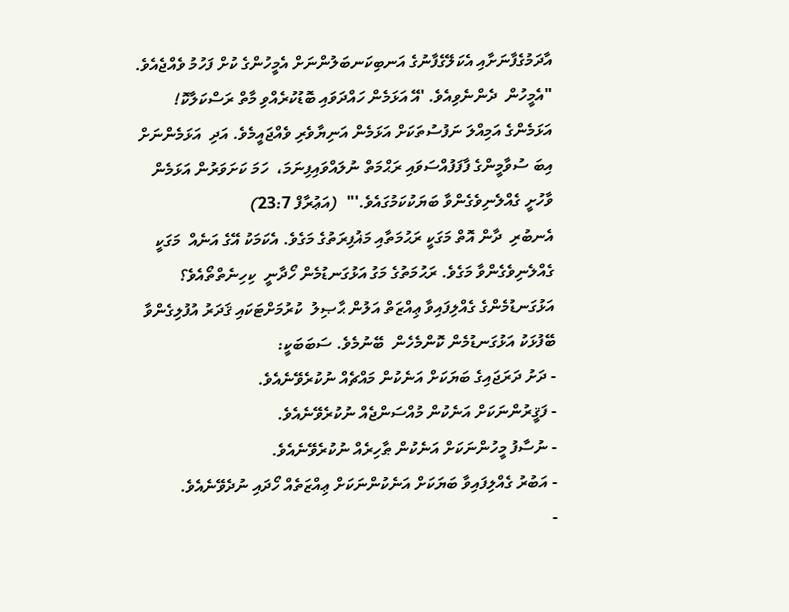އާދަމުގެފާނަށާއި އެކަލޭގެފާނުގެ އަނބިކަނބަލުންނަށް އެމީހުންގެ ކުށް ފަހުމު ވެއްޖެއެވެ.
"އެމީހުން  ދެންނެވިއެވެ. 'އޭ އަޅަމެން ހައްދަވައި ބޮޑުކުރެއްވި މާތް ރަސްކަލާކޮ!  އަޅަމެންގެ އަމިއްލަ ނަފުސުތަކަށް އަޅަމެން އަނިޔާވެރި ވެއްޖައީމެވެ. އަދި  އަޅަމެންނަށް އިބަ ސުވާމީންގެ ފާފަފުއްސަވައި ރަޙްމަތް ނުލައްވައިފިނަމަ،  ހަމަ ކަށަވަރުން އަޅަމެން ވާހުށީ ގެއްލެނިވެގެންވާ ބަޔަކުކަމުގައެވެ.'"  (އަޢުރާފް 23:7)
އެނބުރި  ދާން އޮތް މަގަކީ ރަޙުމަތާއި މަޣުފިރަތުގެ މަގެވެ. އެކަމަކު އޭގެ އަނެއް  މަގަކީ ގެއްލެނިވެގެންވާ މަގެވެ. ރަޙުމަތުގެ މަގު އަޅުގަނޑުމެން ހޯދާނީ  ކިހިނެތްތޯއެވެ؟ އަޅުގަނޑުމެންގެ ގެއްލިފައިވާ ޢިއްޒަތް އަލުން ޙާޞިލު  ކުރުމަށްޓަކައި ޤަދަރު އުފުލިގެންވާ ބޭފުޅަކު އަޅުގަނޑުމެން ކޮންމެހެން  ބޭނުމެވެ. ސަބަބަކީ:
- ދަށު ދަރަޖައިގެ ބަޔަކަށް އަނެކުން މައްޗެއް ނުކުރެވޭނެއެވެ.
- ފަޤީރުންނަކަށް އަނެކުން މުއްސަންޖެއް ނުކުރެވޭނެއެވެ.
- ނުސާފު މީހުންނަކަށް އަނެކުން ޠާހިރެއް ނުކުރެވޭނެއެވެ.
- އަބުރު ގެއްލިފައިވާ ބަޔަކަށް އަނެކުންނަކަށް ޢިއްޒަތެއް ހޯދައި ނުދެވޭނެއެވެ.
-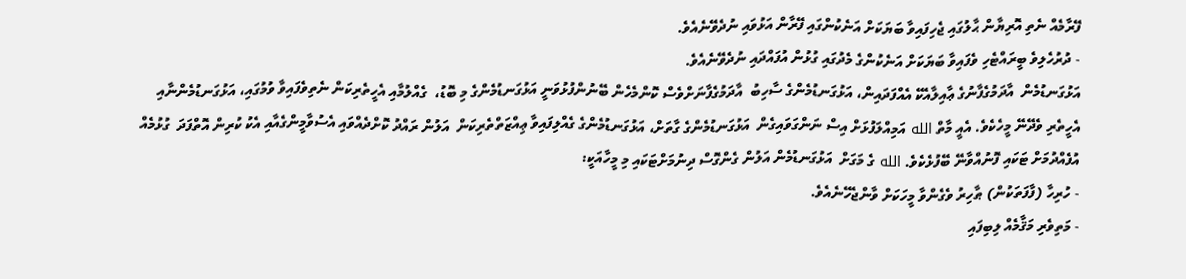ފޭރާމެއް ނެތި އޮރިޔާން ޙާލުގައި ޖެހިފައިވާ ބަޔަކަށް އަނެކުންގައި ފޭރާން އަޅުވައި ނުދެވޭނެއެވެ.
- ދުރުހެލިވެ ބީރައްޓެހި ވެފައިވާ ބަޔަކަށް އަނެކުންގެ މެދުގައި ގުޅުން އުފައްދައި ނުދެވޭނެއެވެ.
އަޅުގަނޑުމެން  އާދަމުގެފާނުގެ ޢާއިލާއެކޭ އެއްފަދައިން، އަޅުގަނޑުމެންގެ ސާހިބު  އާދަމުގެފާނަށްވެސް ކޮންމެހެން ބޭނުންފުޅުވަނީ އަޅުގަނޑުމެންގެ މި ބޮޑު،  ގެއްލުމާއި އެހީތެރިކަން ނެތިވެފައިވާ ވުމުގައި، އަޅުގަނޑުމެންނާއި  އެހީތެރި ވެދޭނޭ މީހެކެވެ. އެއީ މާތް الله އަމިއްލަފުޅަށް އިސް ނަންގަވައިގެން  އަޅުގަނޑުމެންގެ ގާތަށް، އަޅުގަނޑުމެންގެ ގެއްލިފައިވާ ޢިއްޒަތްތެރިކަން  އަލުން ރައްދު ކޮށްދެއްވައި އެސުވާމީންގެއާއި އެކު ކުރިން އޮތްފަދަ  ގުޅުމެއް އުފެއްދުމަށް ޓަކައި ފޮނުއްވާނޭ ބޭފުޅެކެވެ. الله ގެ މަގަށް  އަޅުގަނޑުމެން އަލުން ގެންގޮސް ދިނުމަށްޓަކައި މި މީހާއަކީ:
- ހުރިހާ (ފާފަތަކުން) ޠާހިރު ވެގެންވާ މީހަކަށް ވާންޖެހޭނެއެވެ.
- މަތިވެރި މަޤާމެއް ލިބިފައި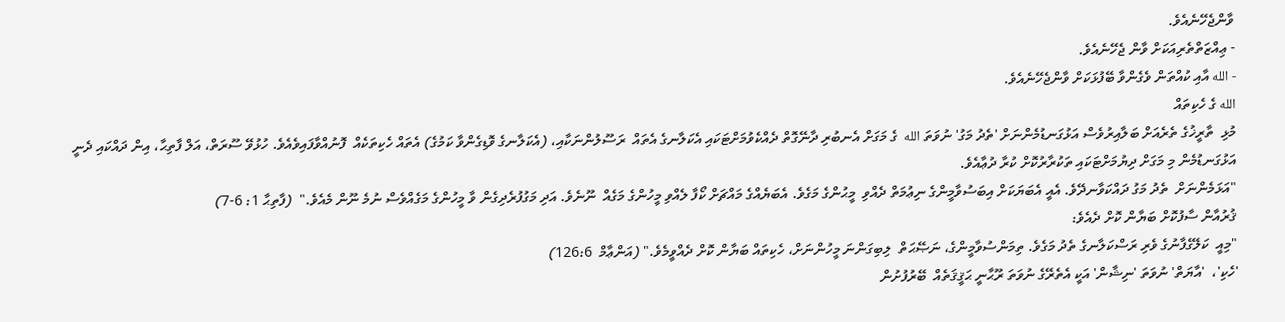ވާންޖެހޭނެއެވެ.
- ޢިއްޒަތްތެރިއަކަށް ވާން ޖެހޭނެއެވެ.
- الله އާއި ކުއްތަން ވެގެންވާ ބޭފުޅަކަށް ވާންޖެހޭނެއެވެ.
الله ގެ ހެކިތައް
މުޅި  ތާރީޚުގެ ތެރެއަށް ބަލާއިރުވެސް އަޅުގަނޑުމެންނަށް 'ތެދު މަގު' ނުވަތަ الله  ގެ މަގަށް އެނބުރި ދާނޭގޮތް ދެއްކެވުމަށްޓަކައި އެކަލާނގެ އެތައް  ރަސޫލުންނަކާއި، (އެކަލާނގެ ވޮޑިގެންވާ ކަމުގެ) އެތައް ހެކިތަކެއް  ފޮނުއްވާފައިވެއެވެ. ހުޅުވޭ ސޫރަތް، އަލް ފާތިޙާ، އިން ދައްކައި ދެނީ  އަޅުގަނޑުމެން މި މަގަށް ދިޔުމަށްޓަކައި ތަކުރާރުކޮށް ކުރާ ދުޢާއެވެ.
"އަޅަމެންނަށް  ތެދު މަގު ދައްކަވާނދޭވެ. އެއީ އެބަޔަކަށް އިބަސުވާމީންގެ ނިޢުމަތް ދެއްވި  މީޙުންގެ މަގެވެ. އެބަޔެއްގެ މައްޗަށް ކޯފާ ލެއްވި މީހުންގެ މަގެއް  ނޫނެވެ. އަދި މަގުފުރެދިގެން ވާ މީހުންގެ މަގެއްވެސް ނުމެ ނޫން މެއެވެ."  (ފާތިޙާ 1: 6-7)
ޤުރުއާން ސާފުކޮށް ބަޔާން ކޮށް ދެއެވެ:
"މިއީ  ކަލޭގެފާނުގެ ވެރި ރަސްކަލާނގެ ތެދު މަގެވެ. ތިމަންސުވާމީންގެ، ނަޞޭޙަތް  ލިބިގަންނަ މީހުންނަށް، ހެކިތައް ބަޔާން ކޮށް ދެއްވީމެވެ." (އަންޢާމް  126:6)
'ހެކި'،  'އާޔަތް' ނުވަތަ 'ނިޝާން' އަކީ އެތެރޭގެ ނުވަތަ ރޫޙާނީ ޙަޤީޤަތެއް  ބޭރުފުށުން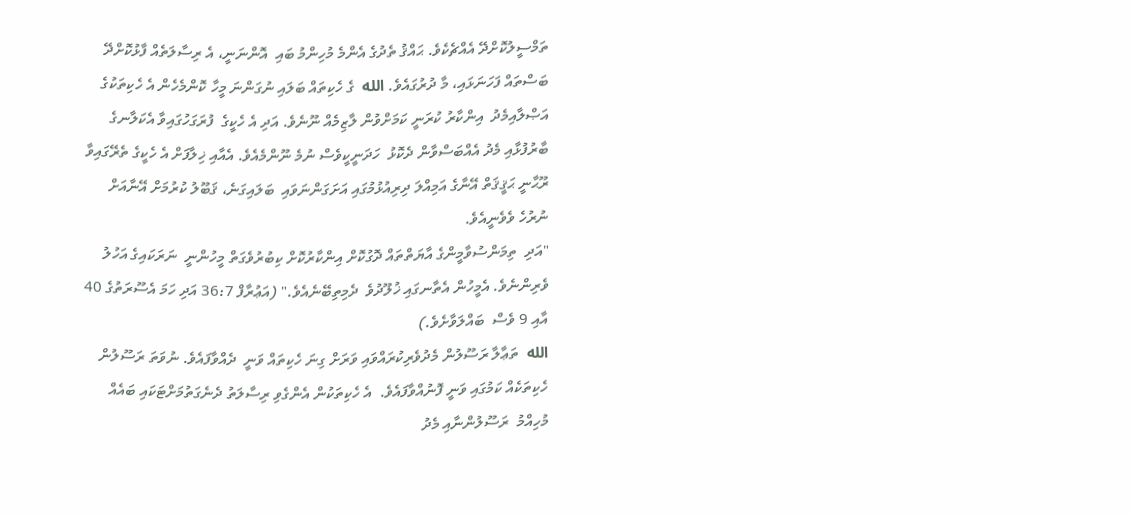ތަމްސީލުކޮށްދޭ އެއްޗެކެވެ. ޙައްޤު ތެދުގެ އެންމެ މުހިންމު ބައި  އޮންނަނީ، އެ ރިސާލަތެއް ފާޅުކޮށްދޭ ބަސްތައް ފަހަނަޅައި، މާ ދުރުގައެވެ. الله  ގެ ހެކިތައް ބަލައި ނުގަންނަ މީހާ ކޮންމެހެން އެ ހެކިތަކުގެ އަޞްލާއިމެދު  އިންކާރު ކުރަނީ ކަމަށްވުން ލާޒިމެއް ނޫނެވެ. އަދި އެ ހެކީގެ  ފުރަގަހުގައިވާ އެކަލާނގެ ބާރުފުޅާއި މެދު އެއްބަސްވާން ދެކޮޅު  ހަދަނީކީވެސް ނުމެ ނޫންމެއެވެ. އެއާއި ޚިލާފަށް އެ ހެކީގެ ތެރޭގައިވާ  ރޫޙާނީ ޙަޤީޤަތް އޭނާގެ އަމިއްލަ ދިރިއުޅުމުގައި އަށަގަންނަވައި  ބަލައިގަނެ، ޤަބޫލު ކުރުމަށް އޭނާއަށް ނުރުހެ ވެވެނީއެވެ.
"އަދި  ތިމަންސުވާމީންގެ އާޔަތްތައް ދޮގުކޮށް އިންކާރުކޮށް ކިބުރުވެގަތް މީހުންނީ  ނަރަކައިގެ އަހުލު ވެރިންނެވެ. އެމީހުން އެތާނގައި ޚުލޫދުވެ  ދެމިތިބޭނެއެވެ." (އަޢުރާފް 36:7 އަދި ހަމަ އެސޫރަތުގެ 40 އާއި 9 ވެސް  ބައްލަވާށެވެ.)
الله  ތަޢާލާ ރަސޫލުން މެދުވެރިކުރައްވައި ވަރަށް ގިނަ ހެކިތައް ވަނީ  ދެއްވާފައެވެ. ނުވަތަ ރަސޫލުން ހެކިތަކެއް ކަމުގައި ވަނީ ފޮނުއްވާފައެވެ.  އެ ހެކިތަކުން އެންގެވި ރިސާލަތު ދެނެގަތުމަށްޓަކައި ބައެއް މުހިއްމު  ރަސޫލުންނާއި މެދު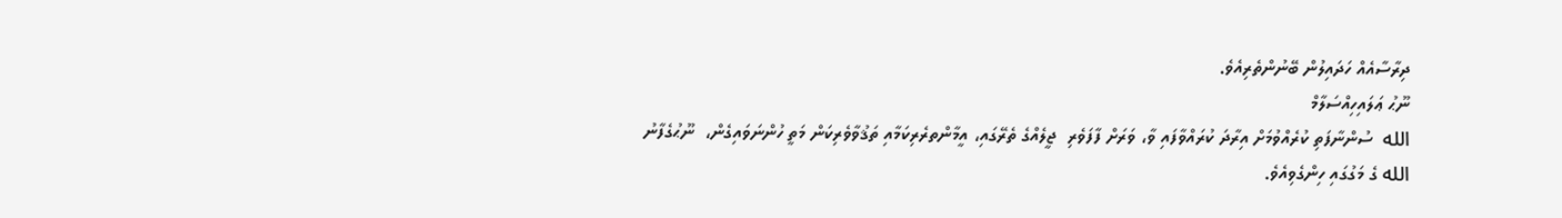ދިރާސާއެއް ހަދައިލުން ބޭނުންތެރިއެވެ.
ނޫޙު ޢަލައިހިއްސަލާމް
الله  ސުންނާފަތި ކުރެއްވުމަށް އިރާދަ ކުރައްވާފައި ވާ، ވަރަށް ފާފަވެރި  ޖީލެއްގެ ތެރޭގައި، އީމާންތރެރިކަމާއި ތަޤުވާވެރިކަން މަތީ ހުންނަވައިގެން،  ނޫޙުގެފާނު الله ގެ މަގުގައި ހިންގެވިއެވެ.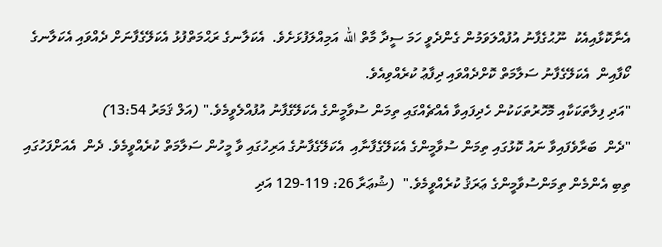އެނާކޮޅާއިއެކު  ނޫޙުގެފާނު އުފުއްލަވަމުން ގެންދެވީ ހަމަ ސީދާ މާތް الله އަމިއްލަފުޅަށެވެ.  އެކަލާނގެ ރަޙްމަތްފުޅު އެކަލޭގެފާނަށް ދެއްވައި އެކަލާނގެ ކޯފާއިން  އެކަލޭގެފާނު ސަލާމަތް ކޮށްދެއްވައި ދިފާޢު ކުރެއްވިއެވެ.
"އަދި ފިލާތަކަކާއި މޮހޮރުތަކަކުން ހެދިފައިވާ އެއްޗެއްގައި ތިމަން ސުވާމީންގެ އެކަލޭގެފާނު އުފުއްލެވީމެވެ." (އަލް ޤަމަރު 13:54)
"ދެން  ބަރާވެފައިވާ ނައު ކޮޅުގައި ތިމަން ސުވާމީންގެ އެކަލޭގެފާނާއި  އެކަލޭގެފާނުގެ އަރިހުގައި ވާ މީހުން ސަލާމަތް ކުރެއްވީމެވެ. ދެން  އެއަށްފަހުގައި ތިބި އެންމެން ތިމަންސުވާމީންގެ ޢަރަޤު ކުރެއްވީމެވެ."  (ޝުޢަރާ 26: 119-129 އަދި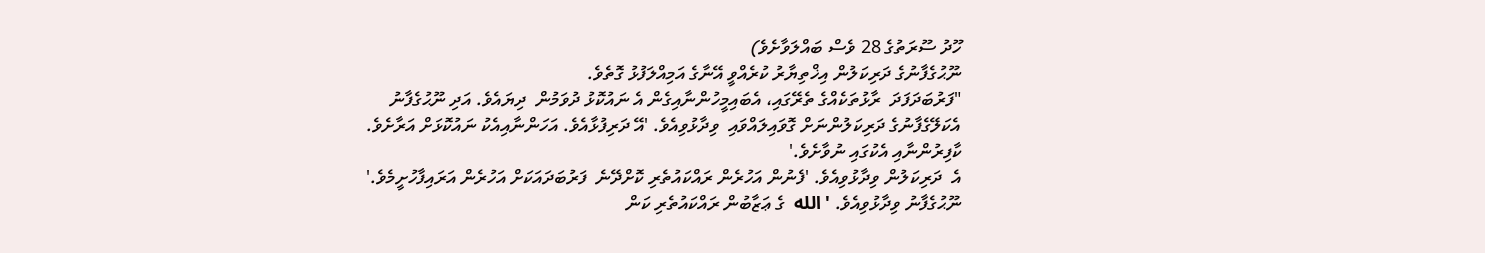ހޫދު ސޫރަތުގެ 28 ވެސް ބައްލަވާށެވެ)
ނޫޙުގެފާނުގެ ދަރިކަލުން އިޚްތިޔާރު ކުރެއްވީ އޭނާގެ އަމިއްލަފުޅު ގޮތެވެ.
"ފަރުބަދަފަދަ  ރާޅުތަކެއްގެ ތެރޭގައި، އެބައިމީހުންނާއިގެން އެ ނައުކޮޅު ދުވަމުން  ދިޔައެވެ. އަދި ނޫޙުގެފާނު އެކަލޭގެފާނުގެ ދަރިކަލުންނަށް ގޮވައިލައްވައި  ވިދާޅުވިއެވެ. 'އޭ ދަރިފުޅާއެވެ. އަހަންނާއިއެކު ނައުކޮޅަށް އަރާށެވެ.  ކާފިރުންނާއި އެކުގައި ނުވާށެވެ.'
އެ  ދަރިކަލުން ވިދާޅުވިއެވެ. 'ފެނުން އަހުރެން ރައްކައުތެރި ކޮށްދޭނެ  ފަރުބަދައަކަށް އަހުރެން އަރައިފާހުށީމެވެ.' ނޫޙުގެފާނު ވިދާޅުވިއެވެ. 'الله  ގެ ޢަޒާބުން ރައްކައުތެރި ކަން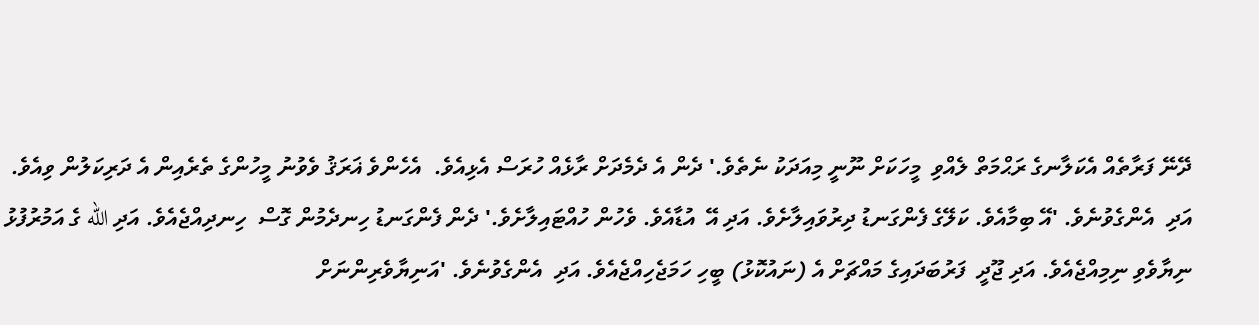ދޭނޭ ފަރާތެއް އެކަލާނގެ ރަޙްމަތް ލެއްވި  މީހަކަށް ނޫނީ މިއަދަކު ނެތެވެ.' ދެން އެ ދެމެދަށް ރާޅެއް ހުރަސް އެޅިއެވެ.  އެހެންވެ ޣަރަޤު ވެވުނު މީހުންގެ ތެރެއިން އެ ދަރިކަލުން ވިއެވެ.
އަދި  އެންގެވުނެވެ. 'އޭ ބިމާއެވެ. ކަލޭގެ ފެންގަނޑު ދިރުވައިލާށެވެ. އަދި އޭ  އުޑާއެވެ. ވެހުން ހުއްޓައިލާށެވެ.' ދެން ފެންގަނޑު ހިނދެމުން ގޮސް  ހިނދިއްޖެއެވެ. އަދި الله ގެ އަމުރުފުޅު ނިޔާވެވި ނިމިއްޖެއެވެ. އަދި ޖޫދީ  ފަރުބަދައިގެ މައްޗަށް އެ (ނައުކޮޅު) ބީހި ހަމަޖެހިއްޖެއެވެ. އަދި  އެންގެވުނެވެ. 'އަނިޔާވެރިންނަށް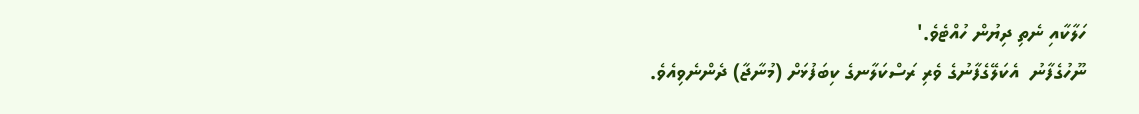ހަލާކާއި ނެތި ދިޔުން ހުއްޓެވެ.'
ނޫހުގެފާނު  އެކަލޭގެފާނުގެ ވެރި ރަސްކަލާނގެ ކިބަފުޅަށް (މުނާޖާ) ދެންނެވިއެވެ.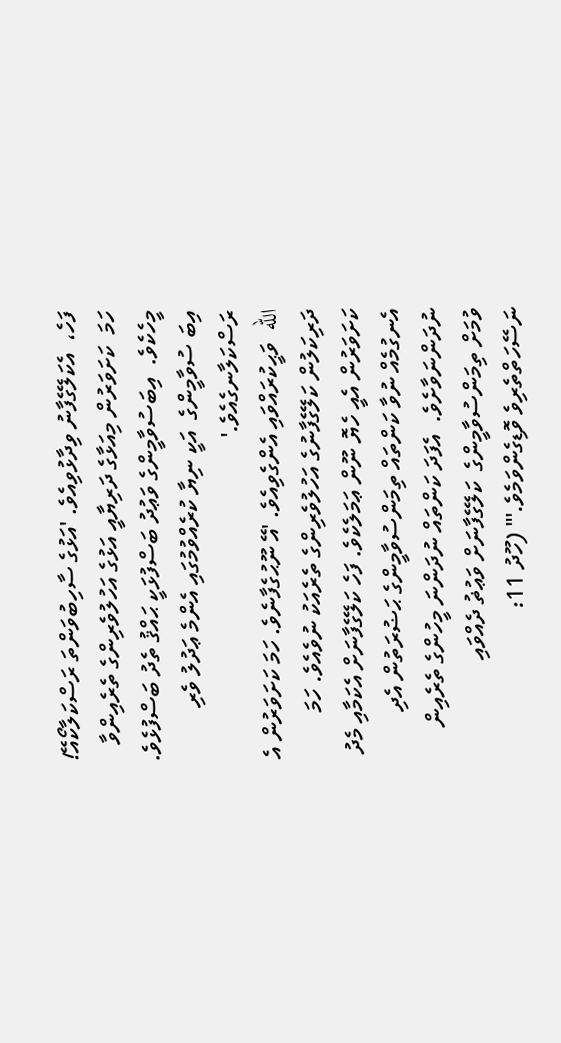ފަހެ،  އެކަލޭގެފާނު ވިދާޅުވިއެވެ. 'އަޅުގެ ސާހިބުވަންތަ ރަސްކަލާކޯއޭ! ހަމަ  ކަށަވަރުން މިއަޅާގެ ދަރިޔާއީ އަޅުގެ އަހުލުވެރިންގެ ތެރެއިންވާ މީހެކެވެ.  އިބަސުވާމީންގެ ވަޢުދު ބަސްފުޅަކީ ޙައްޤު ތެދު ބަސްފުޅެވެ. އިބަ ސުވާމީންގެ  އަކީ ނިޔާ ކުރެއްވުމުގައި އެންމެ ޢަދުލު ވެރި ރަސްކަލާނގެއެވެ.'
الله  ވަޙީކުރައްވައި އެންގެވިއެވެ. 'އޭ ނޫޙުގެފާނެވެ. ހަމަ ކަށަވަރުން އެ  ދަރިކަލުން ކަލޭގެފާނުގެ އަހުލުވެރިންގެ ތެރެއަކު ނުވެއެވެ. ހަމަ  ކަށަވަރުން އެއީ ހެޔޮ ނޫން ޢަމަލެކެވެ. ފަހެ ކަލޭގެފާނަށް އެކަމާއި މެދު  އެނގުމެއް ނުވާ ކަންތައް ތިމަންސުވާމީންގެ ޙަޟުރަތުން އެދި ނުދަންނަވާށެވެ.  އެފަދަ ކަންތައް ނުދަންނަ މީހުންގެ ތެރެއިން ވުމަށް ތިމަންސުވާމީންގެ  ކަލޭގެފާނަށް ވަޢުޡު ދެއްވައި ނަސޭހަތްތެރިވެ ވޮޑިގެންވަމެވެ.'" (ހޫދު 11: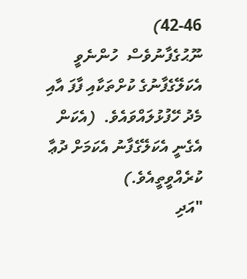42-46)
ނޫޙުގެފާނުވެސް  ހުންނެވީ އެކަލޭގެފާނުގެ ކުށްތަކާއި ފާފަ އާއި މެދު ހޭފުޅުލައްވައެވެ.  (އެކަން އެގެނީ އެކަލޭގެފާނު އެކަމަށް ދުޢާ ކުރެއްވީތީއެވެ.)
"އަދި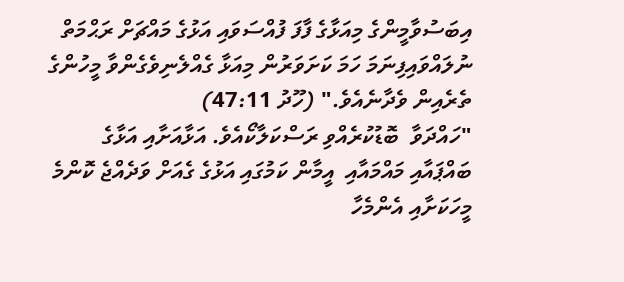އިބަސުވާމީންގެ މިއަޅާގެ ފާފަ ފުއްސަވައި އަޅުގެ މައްޗަށް ރަޙްމަތް  ނުލައްވައިފިނަމަ ހަމަ ކަށަވަރުން މިއަޅާ ގެއްލެނިވެގެންވާ މީހުންގެ  ތެރެއިން ވެދާނެއެވެ." (ހޫދު 47:11)
"ހައްދަވާ  ބޮޑުކުރެއްވި ރަސްކަލާކޯއެވެ. އަޅާއަށާއި އަޅާގެ ބައްޕައާއި މައްމައާއި  އީމާން ކަމުގައި އަޅުގެ ގެއަށް ވަދެއްޖެ ކޮންމެ މީހަކަށާއި އެންމެހާ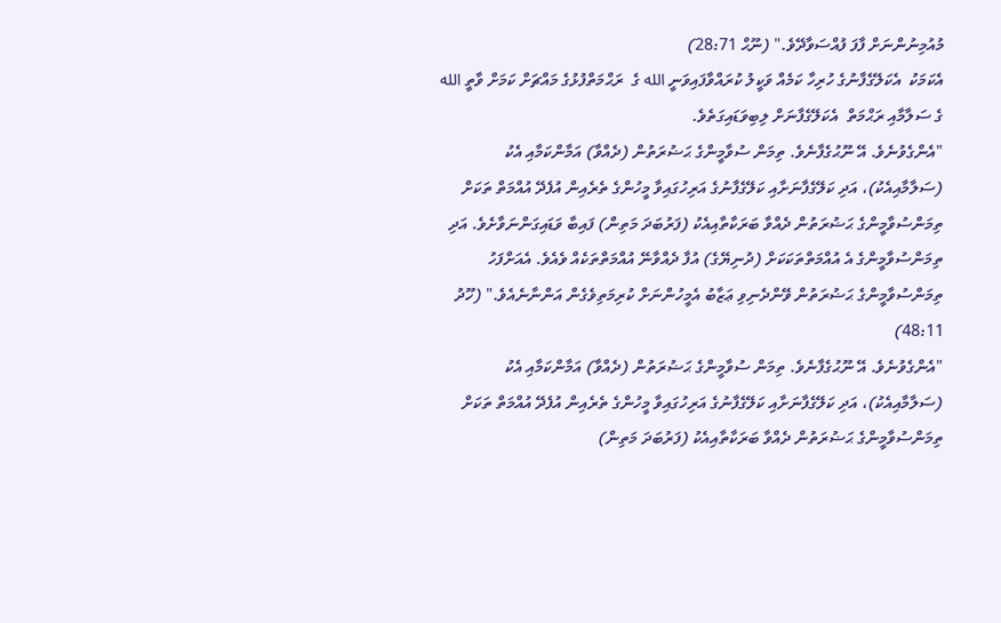މުއުމިނުންނަށް ފާފަ ފުއްސަވާދޭވެ." (ނޫޙް 28:71)
އެކަމަކު  އެކަލޭގެފާނުގެ ހުރިހާ ކަމެއް ވަކީލު ކުރައްވާފައިވަނީ الله ގެ  ރަޙްމަތްފުޅުގެ މައްޗަށް ކަމަށް ވާތީ الله ގެ ސަލާމާއި ރަޙްމަތް  އެކަލޭގެފާނަށް ލިބިވަޑައިގަތެވެ.
"އެންގެވުނެވެ. އޭ ނޫޙުގެފާނެވެ. ތިމަން ސުވާމީންގެ ޙަޟުރަތުން (ދެއްވާ) އަމާންކަމާއި އެކު (ސަލާމާއިއެކު)، އަދި ކަލޭގެފާނަށާއި ކަލޭގެފާނުގެ އަރިހުގައިވާ މީހުންގެ ތެރެއިން އުފެދޭ އުއްމަތް ތަކަށް ތިމަންސުވާމީންގެ ޙަޟުރަތުން ދެއްވާ ބަރަކާތާއިއެކު (ފަރުބަދަ މަތިން) ފައިބާ ވަޑައިގަންނަވާށެވެ. އަދި ތިމަންސުވާމީންގެ އެ އުއްމަތްތަކަކަށް (ދުނިޔޭގެ) އުފާ ދެއްވާނޭ އުއްމަތްތަކެއް ވެއެވެ. އެއަށްފަހު ތިމަންސުވާމީންގެ ޙަޟުރަތުން ވޭންދެނިވި ޢަޒާބު އެމީހުންނަށް ކުރިމަތިވެގެން އަންނާނެއެވެ." (ހޫދު 48:11)
"އެންގެވުނެވެ. އޭ ނޫޙުގެފާނެވެ. ތިމަން ސުވާމީންގެ ޙަޟުރަތުން (ދެއްވާ) އަމާންކަމާއި އެކު (ސަލާމާއިއެކު)، އަދި ކަލޭގެފާނަށާއި ކަލޭގެފާނުގެ އަރިހުގައިވާ މީހުންގެ ތެރެއިން އުފެދޭ އުއްމަތް ތަކަށް ތިމަންސުވާމީންގެ ޙަޟުރަތުން ދެއްވާ ބަރަކާތާއިއެކު (ފަރުބަދަ މަތިން)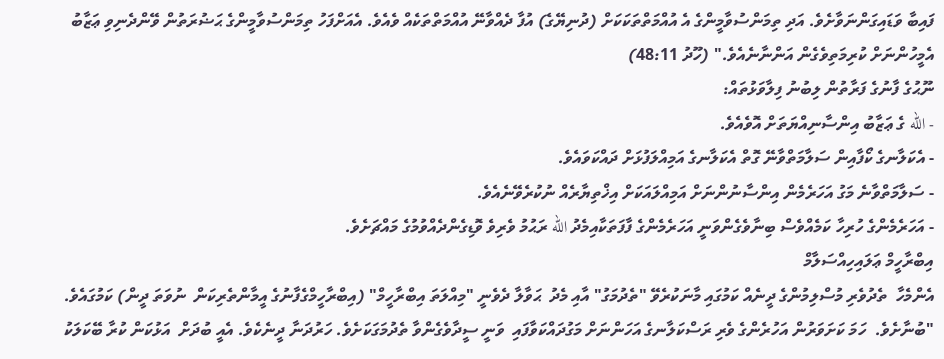ފައިބާ ވަޑައިގަންނަވާށެވެ. އަދި ތިމަންސުވާމީންގެ އެ އުއްމަތްތަކަކަށް (ދުނިޔޭގެ) އުފާ ދެއްވާނޭ އުއްމަތްތަކެއް ވެއެވެ. އެއަށްފަހު ތިމަންސުވާމީންގެ ޙަޟުރަތުން ވޭންދެނިވި ޢަޒާބު އެމީހުންނަށް ކުރިމަތިވެގެން އަންނާނެއެވެ." (ހޫދު 48:11)
ނޫޙުގެ ފާނުގެ ފަރާތުން ލިބުނު ފިލާވަޅުތައް:
- الله ގެ ޢަޒާބު އިންސާނިއްޔަތަށް އޮވެއެވެ.
- އެކަލާނގެ ކޯފާއިން ސަލާމަތްވާނޭ ގޮތް އެކަލާނގެ އަމިއްލަފުޅަށް ދައްކަވައެވެ.
- ސަލާމަތްވާނެ މަގު އަހަރެމެން އިންސާނުންނަށް އަމިއްލައަކަށް އިޚްތިޔާރެއް ނުކުރެވޭނެއެވެ.
- އަހަރެމެންގެ ހުރިހާ ކަމެއްވެސް ބިނާވެގެންވަނީ އަހަރެމެންގެ ފާފަތަކާއިމެދު الله ރަޙުމު ވެރިވެ ވޮޑިގެންދެއްވުމުގެ މައްޗަށެވެ.
އިބްރާހީމް ޢަލައިހިއްސަލާމް
އެންމެހާ  ތެދުވެރި މުސްލިމުންގެ ދީނެއް ކަމުގައި މާނަކުރެވޭ "ތެދުމަގު" އާއި މެދު  ޙަވާލާ ދެވެނީ "މިއްލަތަ އިބްރާހީމް" (އިބްރާހީމްގެފާނުގެ އީމާންތެރިކަން  ނުވަތަ ދީން) ކަމުގައެވެ.
"ބުނާށެވެ.  ހަމަ ކަށަވަރުން އަހުރެންގެ ވެރި ރަސްކަލާނގެ އަހަންނަށް މަގުދައްކަވާފައި  ވަނީ ސީދާވެގެންވާ ތެދުމަގަކަށެވެ. ހަރުދަނާ ދީނެކެވެ. އެއީ ބުދަށް  އަޅުކަން ކުރާ ބޭކަލަކު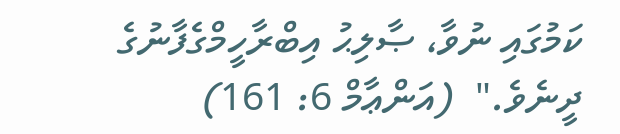ކަމުގައި ނުވާ، ޞާލިޙު އިބްރާހީމްގެފާނުގެ ދީނެވެ."  (އަންޢާމް 6: 161)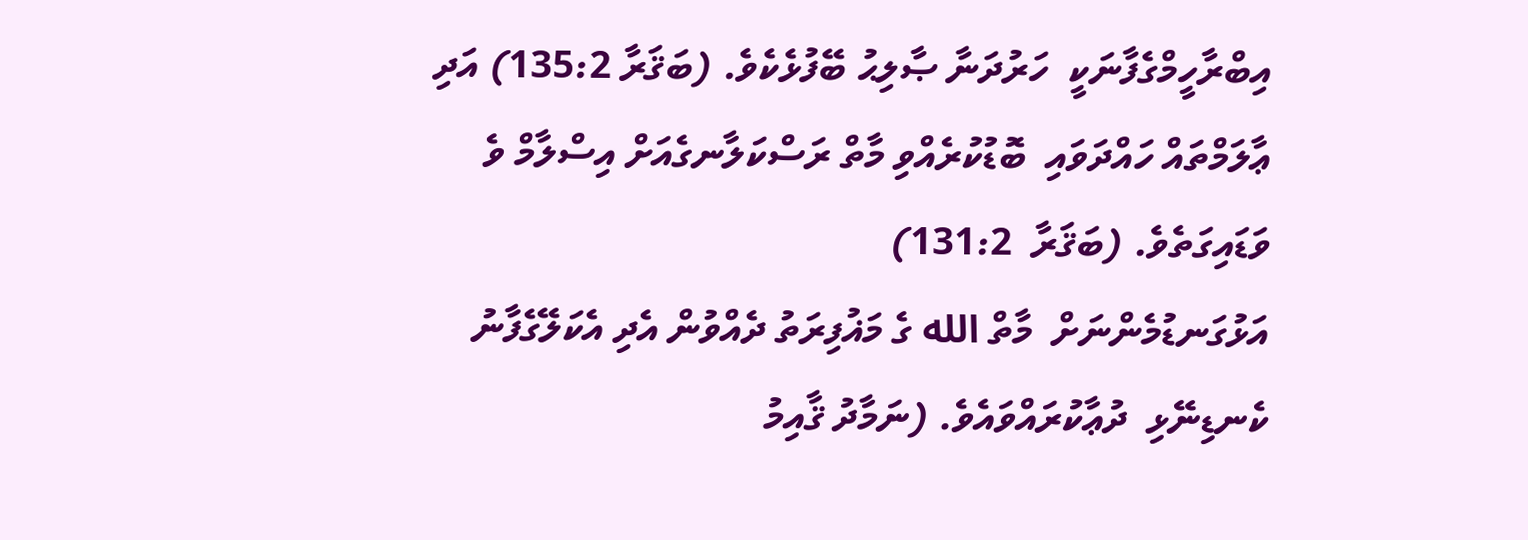އިބްރާހީމްގެފާނަކީ  ހަރުދަނާ ޞާލިޙު ބޭފުޅެކެވެ. (ބަޤަރާ 135:2) އަދި ޢާލަމްތައް ހައްދަވައި  ބޮޑުކުރެއްވި މާތް ރަސްކަލާނގެއަށް އިސްލާމް ވެ ވަޑައިގަތެވެ. (ބަޤަރާ  131:2)
އަޅުގަނޑުމެންނަށް  މާތް الله ގެ މަޣުފިރަތު ދެއްވުން އެދި އެކަލޭގެފާނު ކެނޑިނޭޅި  ދުޢާކުރައްވައެވެ. (ނަމާދު ޤާއިމު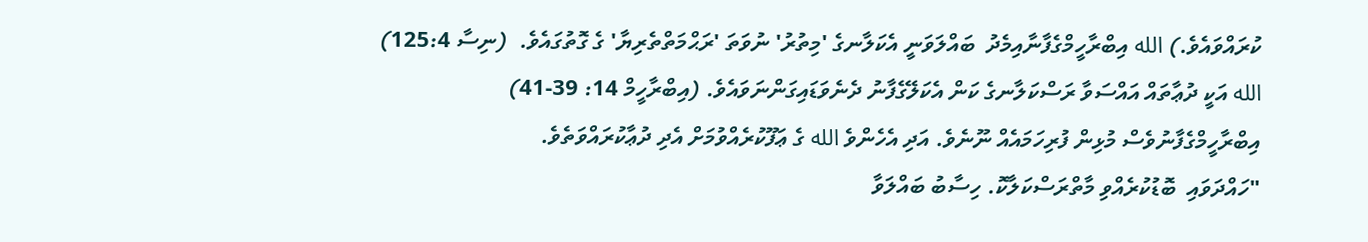ކުރައްވައެވެ.) الله އިބްރާހީމްގެފާނާއިމެދު  ބައްލަވަނީ އެކަލާނގެ 'މިތުރު' ނުވަތަ 'ރަޙްމަތްތެރިޔާ' ގެ ގޮތުގައެވެ.  (ނިސާ 125:4)
الله އަކީ ދުޢާތައް އައްސަވާ ރަސްކަލާނގެ ކަން އެކަލޭގެފާނު ދެނެވަޑައިގަންނަވައެވެ. (އިބްރާހީމް 14: 39-41)
އިބްރާހީމްގެފާނުވެސް މުޅިން ފުރިހަމައެއް ނޫނެވެ. އަދި އެހެންވެ الله ގެ ޢަފޫކުރެއްވުމަށް އެދި ދުޢާކުރައްވަތެވެ.
"ހައްދަވައި  ބޮޑުކުރެއްވި މާތްރަސްކަލާކޮ. ހިސާބު ބައްލަވާ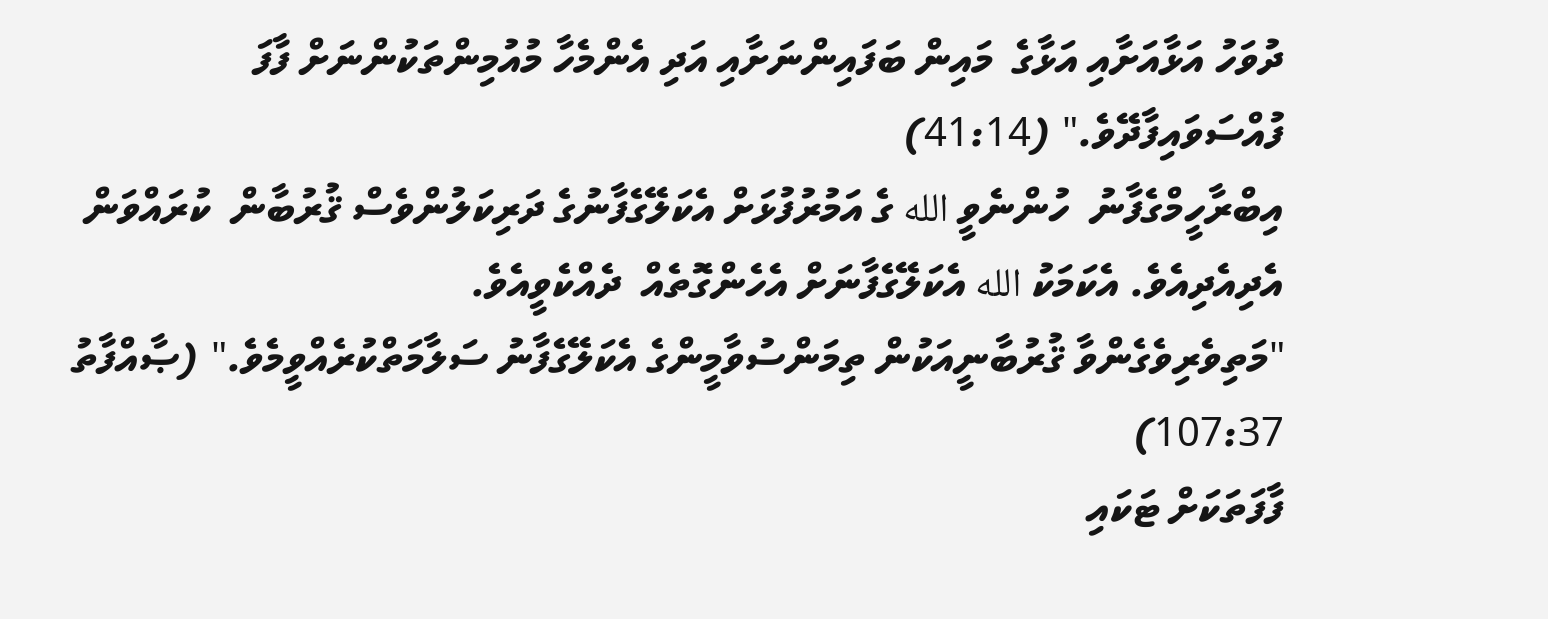ދުވަހު އަޅާއަށާއި އަޅާގެ  މައިން ބަފައިންނަށާއި އަދި އެންމެހާ މުއުމިންތަކުންނަށް ފާފަ  ފުއްސަވައިފާދޭވެ." (41:14)
އިބްރާހީމްގެފާނު  ހުންނެވީ الله ގެ އަމުރުފުޅަށް އެކަލޭގެފާނުގެ ދަރިކަލުންވެސް ޤުރުބާން  ކުރައްވަން އެދިއެދިއެވެ. އެކަމަކު الله އެކަލޭގެފާނަށް އެހެންގޮތެއް  ދެއްކެވީއެވެ.
"މަތިވެރިވެގެންވާ ޤުރުބާނީއަކުން ތިމަންސުވާމީންގެ އެކަލޭގެފާނު ސަލާމަތްކުރެއްވީމެވެ." (ޞާއްފާތު 107:37)
ފާފަތަކަށް ޓަކައި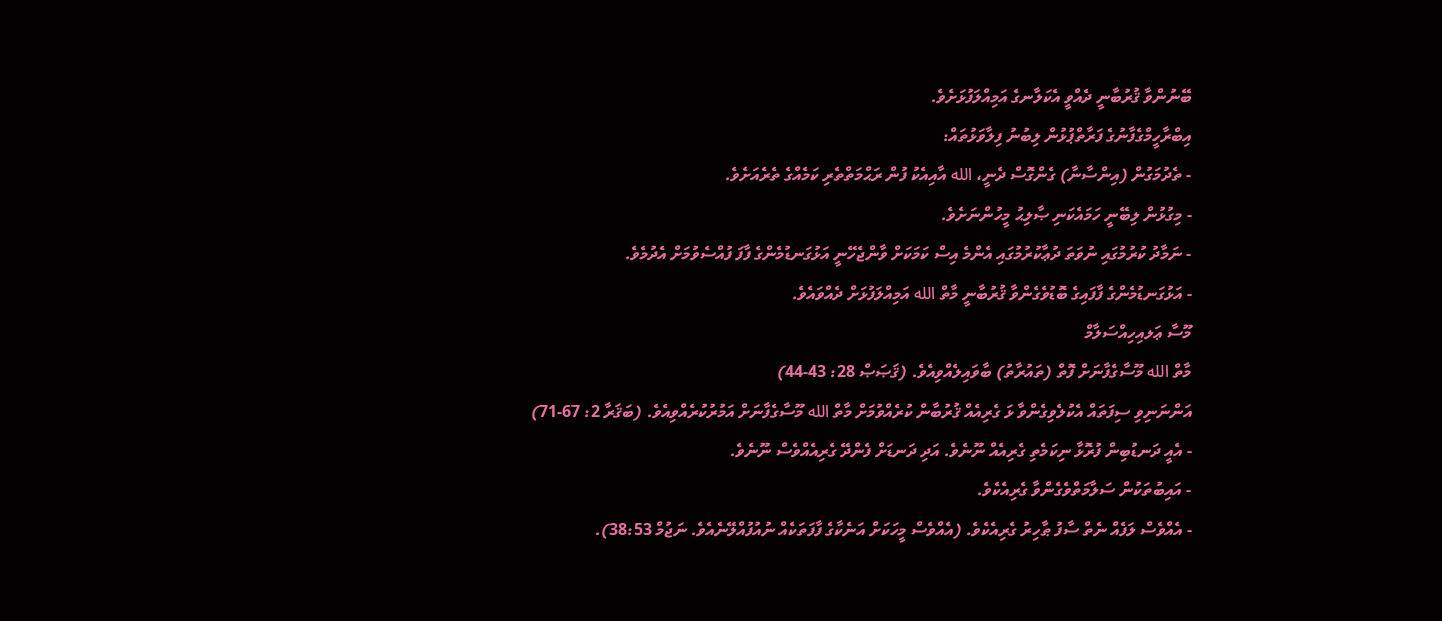ބޭނުންވާ ޤުރުބާނީ ދެއްވީ އެކަލާނގެ އަމިއްލަފުޅަށެވެ.
އިބްރާހީމްގެފާނުގެ ފަރާތްޕުޅުން ލިބުނު ފިލާވަޅުތައް:
- ތެދުމަގުން (އިންސާނާ) ގެންގޮސް ދެނީ، الله އާއިއެކު ފުން ރަޙްމަތްތެރި ކަމެއްގެ ތެރެއަށެވެ.
- މިގުޅުން ލިބޭނީ ހަމައެކަނި ޞާލިޙު މީހުންނަށެވެ.
- ނަމާދު ކުރުމުގައި ނުވަތަ ދުޢާކުރުމުގައި އެންމެ އިސް ކަމަކަށް ވާންޖެހޭނީ އަޅުގަނޑުމެންގެ ފާފަ ފުއްސެވުމަށް އެދުމެވެ.
- އަޅުގަނޑުމެންގެ ފާފައިގެ ބޮޑުވެގެންވާ ޤުރުބާނީ މާތް الله އަމިއްލަފުޅަށް ދެއްވައެވެ.
މޫސާ ޢަލއިހިއްސަލާމް
މާތް الله މޫސާގެފާނަށް ފޮތް (ތައުރާތު) ބާވައިލެއްވިއެވެ. (ޤަޞަޞް 28: 43-44)
އަންނަނިވި ސިފަތައް އެކުލެވިގެންވާ ޅަ ގެރިއެއް ޤުރުބާން ކުރެއްވުމަށް މާތް الله މޫސާގެފާނަށް އަމުރުކުރެއްވިއެވެ. (ބަޤަރާ 2: 67-71)
- އެއީ ދަނޑުބިން ފުރޮޅާ ނިކަމެތި ގެރިއެއް ނޫނެވެ. އަދި ދަނޑަށް ފެންދޭ ގެރިއެއްވެސް ނޫނެވެ.
- އައިބުތަކުން ސަލާމަތްވެގެންވާ ގެރިއެކެވެ.
- އެއްވެސް ލަފެއް ނެތް ސާފު ޠާހިރު ގެރިއެކެވެ. (އެއްވެސް މީހަކަށް އަނެކާގެ ފާފަތަކެއް ނުއުފުއްލޭނެއެވެ. ނަޖުމް 38:53).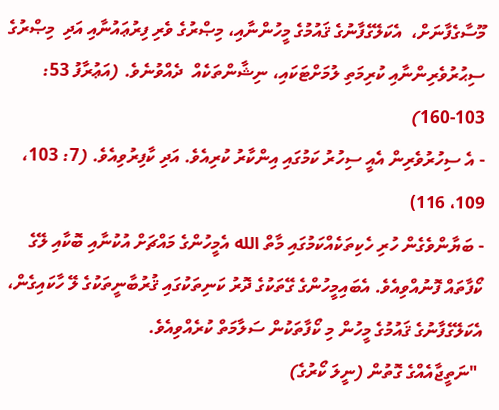މޫސާގެފާނަށް،  އެކަލޭގެފާނުގެ ޤައުމުގެ މީހުންނާއި، މިޞްރުގެ ވެރި ފިރުޢައުނާއި އަދި  މިޞްރުގެ ސިޙުރުވެރިންނާއި ކުރިމަތި ލުމަށްޓަކައި، ނިޝާންތަކެއް  ދެއްވުނެވެ. (އަޢުރާފު 53: 103-160)
- އެ ސިހުރުވެރިން އެއީ ސިހުރު ކަމުގައި އިންކާރު ކުރިއެވެ. އަދި ކާފިރުވިއެވެ. (7: 103، 109، 116)
- ބަޔާންވެގެން ހުރި ހެކިތަކެއްކަމުގައި މާތް الله އެމީހުންގެ މައްޗަށް އުކުނާއި ބޮކާއި ލޭގެ ކޯފާތައް ފޮނުއްވިއެވެ. އެބައިމީހުންގެ ގޭތަކުގެ ދޮރު ކަނިތަކުގައި ޤުރުބާނީތަކުގެ ލޭ ހާކައިގެން، އެކަލޭގެފާނުގެ ޤައުމުގެ މީހުން މި ކޯފާތަކުން ސަލާމަތް ކުރެއްވިއެވެ.
 "ނަތީޖާއެއްގެ ގޮތުން (ނީލަ ކޯރުގެ)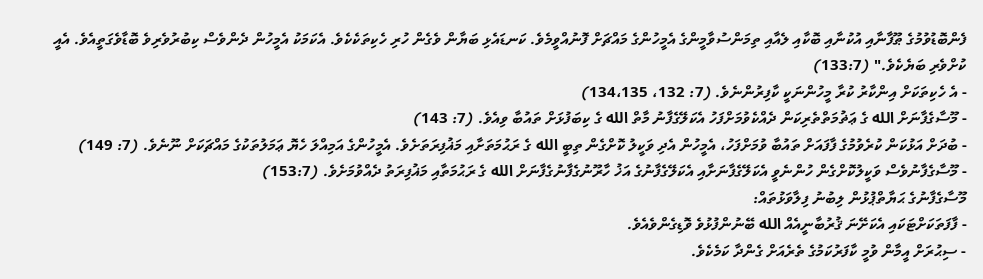ފެންބޮޑުވުމުގެ ޠޫފާނާއި އުކުނާއި ބޮކާއި ލެއާއި ތިމަންސުވާމީންގެ އެމީހުންގެ މައްޗަށް ފޮނުއްވީމެވެ. ކަނޑައެޅި ބަޔާން ވެގެން ހުރި ހެކިތަކެކެވެ. އެކަމަކު އެމީހުން ދެންވެސް ކިބުރުވެރިވެ ބޮޑާވެގަތީއެވެ. އެއީ ކުށްވެރި ބަޔެކެވެ." (133:7)
- އެ ހެކިތަކަށް އިންކާރު ކުރާ މީހުންނަކީ ކާފިރުންނެވެ. (7: 132، 134،135)
- މޫސާގެފާނަށް الله ގެ ޢަޡުމަތްތެރިކަން ދެއްކެވުމަށްފަހު އެކަލޭގެފާނު މާތް الله ގެ ކިބަފުޅަށް ތައުބާ ވިއެވެ. (7: 143)
- ބުދަށް އަޅުކަން ކުރެވުމުގެ ފާފައަށް ތައުބާ ވުމަށްފަހު، އެމީހުން އެދި ވަކީލު ކޮށްގެން ތިބީ الله ގެ ރަޙުމަތަށާއި މަޣުފިރަތަށެވެ. އެމީހުންގެ އަމިއްލަ ހެޔޮ ޢަމަލުތަކުގެ މައްޗަކަށް ނޫނެވެ. (7: 149)
- މޫސާގެފާނުވެސް ވަކީލުކޮށްގެން ހުންނެވީ އެކަލޭގެފާނަށާއި އެކަލޭގެފާނުގެ އަޚު ހާރޫނުގެފާނުގެފާނަށް الله ގެ ރަޙުމަތާއި މަޣުފިރަތު ދެއްވުމަށެވެ. (153:7)
މޫސާގެފާނުގެ ޙަޔާތްޕުޅުން ލިބުނު ފިލާވަޅުތައް:
- ފާފަތަކަށްޓަކައި އެކަށޭނަ ޤުރުބާނީއެއް الله ބޭނުންފުޅުވެ ވޮޑިގެންވެއެވެ.
- ސިޙުރަށް އީމާން ވުމީ ކާފަރުކަމުގެ ތެރެއަށް ގެންދާ ކަމެކެވެ.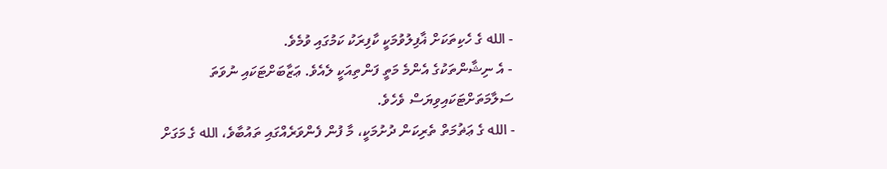- الله ގެ ހެކިތަކަށް ޣާފިލުވުމަކީ ކާފިރަކު ކަމުގައި ވުމެވެ.
- އެ ނިޝާންތަކުގެ އެންމެ މަތީ ފަންތިއަކީ ލެއެވެ. ޢަޒާބަށްޓަކައި ނުވަތަ ސަލާމަތަށްޓަކައިވިޔަސް ވެހެވެ.
- الله ގެ ޢަޡުމަތް ތެރިކަން ދުށުމަކީ، މާ ފުން ފެންވަރެއްގައި ތައުބާވެ، الله ގެ މަގަށް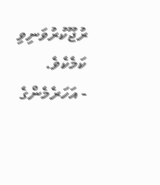ރުޖޫކުރުވަނިވި ކަމެކެވެ.
- އަހަރެމެންގެ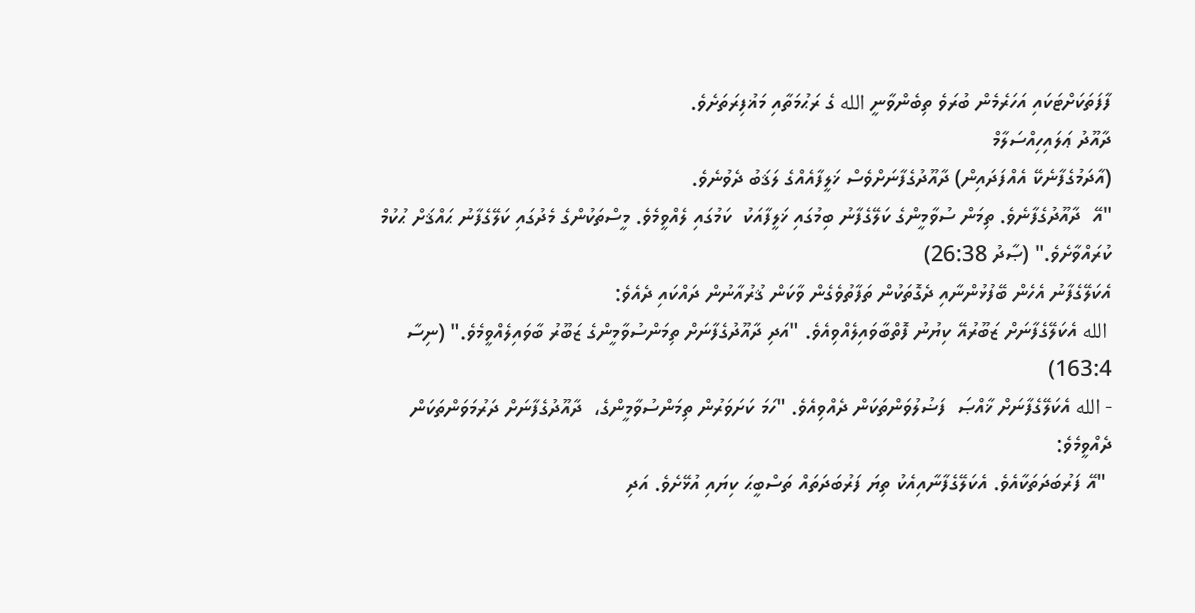ފާފަތަކަށްޓަކައި އަހަރެމެން ބުރަވެ ތިބެންވާނީ الله ގެ ރަޙުމަތާއި މަޣުފިރަތަށެވެ.
ދާއޫދު ޢަލައިހިއްސަލާމް
(އާދަމުގެފާނެކޭ އެއްފަދައިން) ދާއޫދުގެފާނަށްވެސް ޚަލީފާއެއްގެ ލަޤަބު ދެވުނެވެ.
"އޭ  ދާއޫދުގެފާނެވެ. ތިމަން ސުވާމީންގެ ކަލޭގެފާނު ބިމުގައި ޚަލީފާއަކު  ކަމުގައި ލެއްވީމެވެ. މީސްތަކުންގެ މެދުގައި ކަލޭގެފާނު ޙައްޤަށް ޙުކުމް  ކުރައްވާށެވެ." (ޞާދު 26:38)
އެކަލޭގެފާނު އެހެން ބޭފުޅުންނާއި ދެގޮތަކުން ތަފާތުވެގެން ވާކަން ޤުރުއާނުން ދައްކައި ދެއެވެ:
 الله އެކަލޭގެފާނަށް ޒަބޫރުއޭ ކިޔުނު ފޮތްބާވައިލެއްވިއެވެ. "އަދި ދާއޫދުގެފާނަށް ތިމަންސުވާމީންގެ ޒަބޫރު ބާވައިލެއްވީމެވެ." (ނިސާ 163:4)
- الله އެކަލޭގެފާނަށް ޚާއްޞަ  ފަޟުލުވަންތަކަން ދެއްވިއެވެ. "ހަމަ ކަށަވަރުން ތިމަންސުވާމީންގެ،  ދާއޫދުގެފާނަށް ދަރުމަވަންތަކަން ދެއްވީމެވެ:
 "އޭ ފަރުބަދަތަކާއެވެ. އެކަލޭގެފާނާއިއެކު ތިޔަ ފަރުބަދަތައް ތަސްބީޙަ ކިޔައި އުޅޭށެވެ. އަދި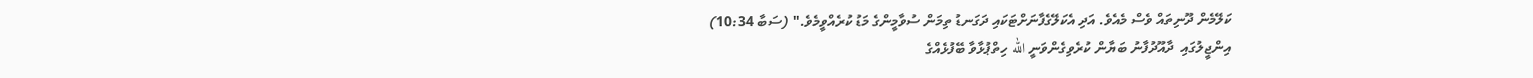ކަލޭމެން ދޫނިތައް ވެސް މެއެވެ. އަދި އެކަލޭގެފާނަށްޓަކައި ދަގަނޑު ތިމަން ސުވާމީންގެ މަޑު ކުރެއްވީމެވެ." (ސަބާ 10:34)
އިންޖީލުގައި  ދާއޫދުފާނު ބަޔާން ކުރެވިގެންވަނީ الله ހިތްޕުޅާވާ ބޭފުޅެއްގެ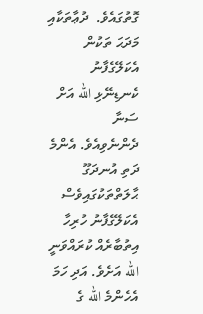ގޮތުގައެވެ.  ދުޢާތަކާއި މަދަޙަ ތަކުން އެކަލޭގެފާނު ކެނޑިނޭޅި الله އަށް ސަނާ  ދެންނެވިއެވެ. އެންމެ ދަތި އުނދަގޫ ޙާލަތްތަކުގައިވެސް އެކަލޭގެފާނު ހުރިހާ  އިތުބާރެއް ކުރައްވަނީ الله އަށެވެ. އަދި ހަމަ އެހެންމެ الله ގެ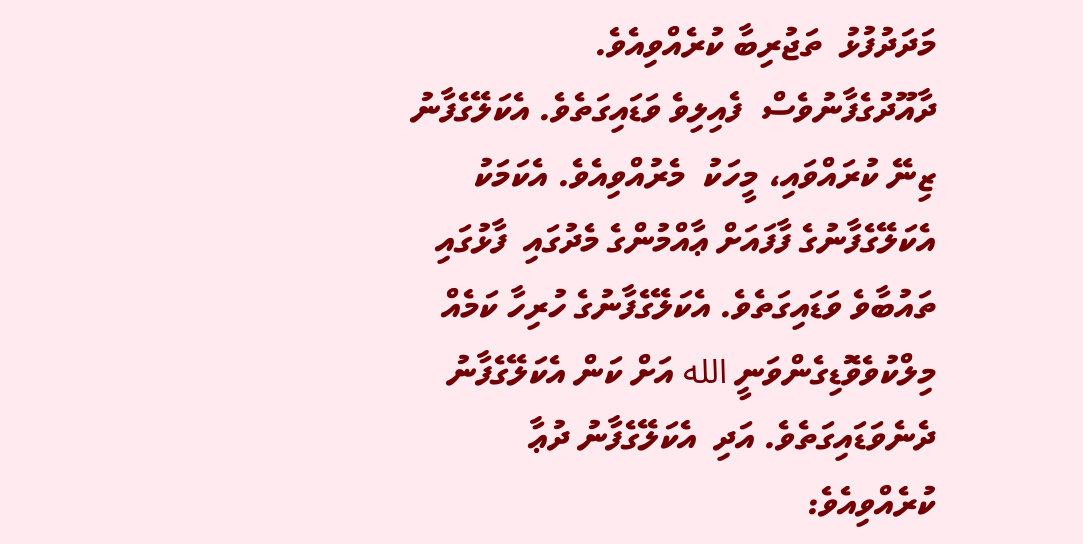މަދަދުފުޅު  ތަޖުރިބާ ކުރެއްވިއެވެ.
ދާއޫދުގެފާނުވެސް  ފެއިލިވެ ވަޑައިގަތެވެ. އެކަލޭގެފާނު ޒިނޭ ކުރައްވައި، މީހަކު  މެރުއްވިއެވެ. އެކަމަކު އެކަލޭގެފާނުގެ ފާފައަށް ޢާއްމުންގެ މެދުގައި  ފާޅުގައި ތައުބާވެ ވަޑައިގަތެވެ. އެކަލޭގެފާނުގެ ހުރިހާ ކަމެއް  މިލްކުވެވޮޑިގެންވަނީ الله އަށް ކަން އެކަލޭގެފާނު ދެނެވަޑައިގަތެވެ. އަދި  އެކަލޭގެފާނު ދުޢާ ކުރެއްވިއެވެ: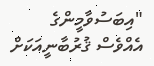"އިބަސުވާމީންގެ  އެއްވެސް ޤުރުބާނީއަކަށް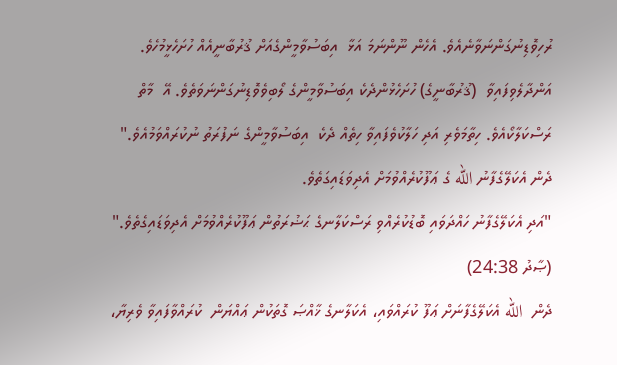ރުހިވޮޑިނުގަންނަވާނެއެވެ. އެހެން ނޫންނަމަ އަޅާ  އިބަސުވާމީންގެއަށް ޤުރުބާނީއެއް ހުށަހެޅީމުހެވެ. އަންދާލެވިފައިވާ  (ޤުރުބާނީގެ) ހުށަހެޅުންދެކެ އިބަސުވާމީންގެ ލޯބިވެވޮޑިނުގަންނަވަތެވެ. އޭ  މާތް ރަސްކަލާކޯއެވެ. ހިތާމަވެރި އަދި ހަލާކުވެފައިވާ ހިތެއް ދެކެ  އިބަސުވާމީންގެ ނަފުރަތު ނުކުރައްވަމުއެވެ."
ދެން އެކަލޭގެފާނު الله ގެ ޢަފޫކުރެއްވުމަށް އެދިވަޑައިގަތެވެ.
"އަދި އެކަލޭގެފާނު ހައްދަވައި ބޮޑުކުރެއްވި ރަސްކަލާނގެ ޙަޟުރަތުން ޢަފޫކުރެއްވުމަށް އެދިވަޑައިގެތެވެ." (ޞާދު 24:38)
ދެން  الله އެކަލޭގެފާނަށް ޢަފޫ ކުރައްވައި، އެކަލާނގެ ޚާއްޞަ ގޮތަކުން ޢައްޔަން  ކުރައްވާފައިވާ ވެރިޔާ،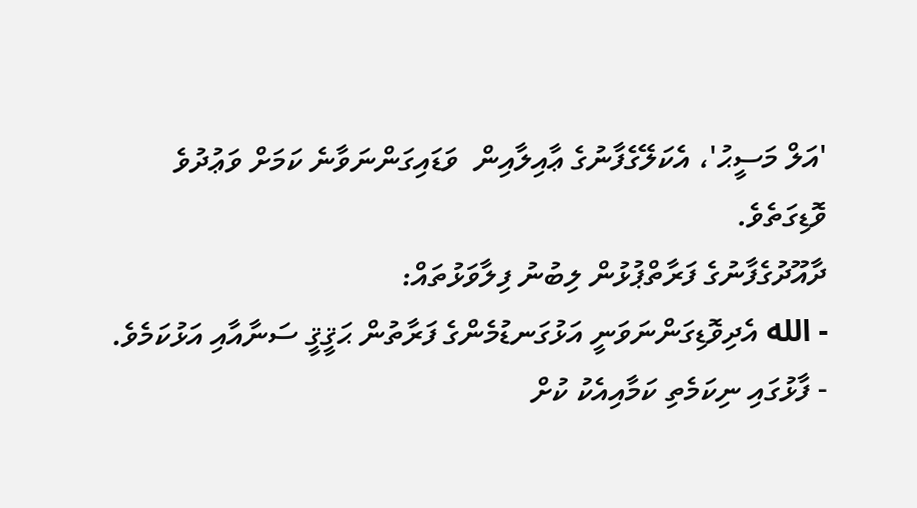'އަލް މަސީޙު'، އެކަލޭގެފާނުގެ ޢާއިލާއިން  ވަޑައިގަންނަވާނެ ކަމަށް ވަޢުދުވެ ވޮޑިގަތެވެ.
ދާއޫދުގެފާނުގެ ފަރާތްޕުޅުން ލިބުނު ފިލާވަޅުތައް:
- الله އެދިވޮޑިގަންނަވަނީ އަޅުގަނޑުމެންގެ ފަރާތުން ޙަޤީޤީ ސަނާއާއި އަޅުކަމެވެ.
- ފާޅުގައި ނިކަމެތި ކަމާއިއެކު ކުށް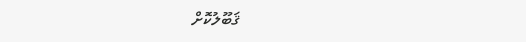ޤަބޫލުކޮށް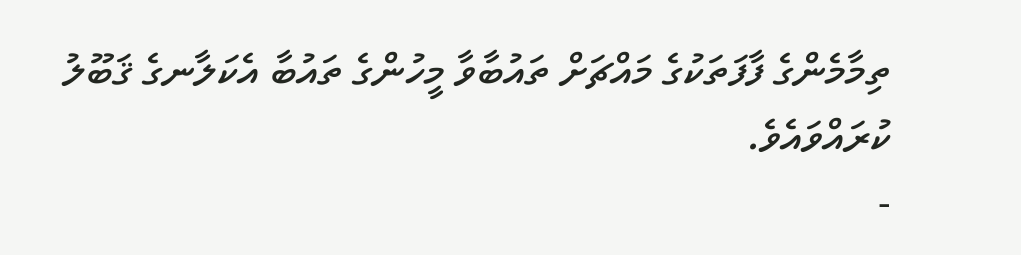ތިމާމެންގެ ފާފަތަކުގެ މައްޗަށް ތައުބާވާ މީހުންގެ ތައުބާ އެކަލާނގެ ޤަބޫލު ކުރައްވައެވެ.
-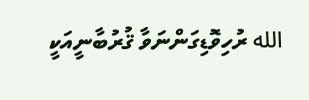الله ރުހިވޮޑިގަންނަވާ ޤުރުބާނީއަކީ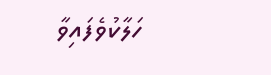ހަލާކުވެފައިވާ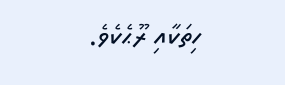ހިތަކާއި ރޫޙެކެވެ.